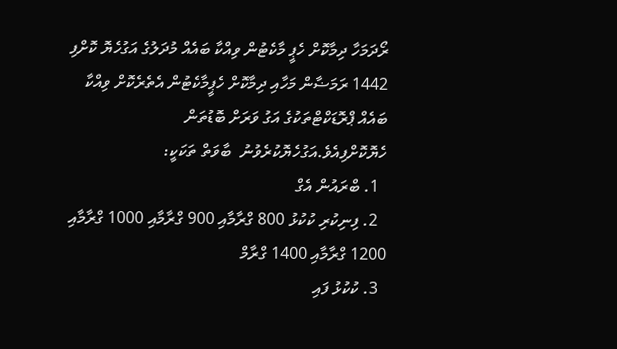ރޯދަމަހާ ދިމާކޮށް ހެޕީ މާކެޓުން ވިއްކާ ބައެއް މުދަލުގެ އަގުހެޔޮ ކޮށްފި
1442 ރަމަޟާން މަހާއި ދިމާކޮށް ހެޕީމާކެޓުން އެތެރެކޮށް ވިއްކާ ބައެއް ޕްރޮޑަކްޓްތަކުގެ އަގު ވަރަށް ބޮޑުތަން ހެޔޮކޮށްފިއެވެ.އަގުހެޔޮކުރެވުނު  ބާވަތް ތަކަކީ:
  1. ބްރައުން އެގް
  2. ފިނިކުރި ކުކުޅު 800 ގްރާމާއި 900 ގްރާމާއި 1000 ގްރާމާއި 1200 ގްރާމާއި 1400 ގްރާމް
  3. ކުކުޅު ފައި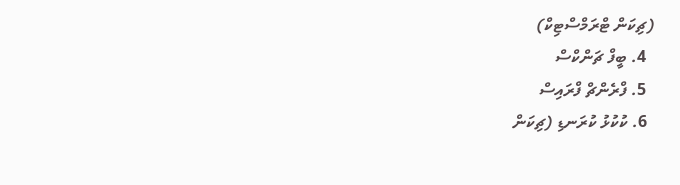(ޗިކަން ޓްރަމްސްޓިކް)
  4. ބީފް ޗަންކްސް
  5. ފްރެންޗް ފްރައިސް
  6. ކުކުޅު ކުރަނޑި (ޗިކަން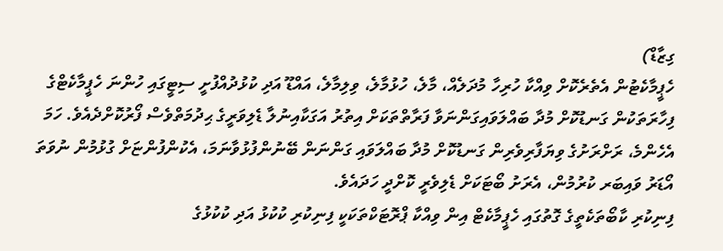ގިޒާޑް)
ހެޕީމާކެޓުން އެތެރެކޮށް ވިއްކާ ހުރިހާ މުދަލެއް، މާލެ، ހުޅުމާލެ، ވިލިމާލެ، އައްޑޫ އަދި ކުޅުދުއްފުށީ ސިޓީގައި ހުންނަ ހެޕީމާކެޓްގެ ފިހާރަތަކުން ގަނޑުކޮށް މުދާ ބައްލަވައިގަންނަވާ ފަރާތްތަކަށް އިތުރު އަގަކާއިނުލާ ޑެލިވަރީގެ ޙިދުމަތްވެސް ފޯރުކޮށްދެއެވެ. ހަމަ އެހެންމެ، ރަށްރަށުގެ ވިޔަފާރިވެރިން ގަނޑުކޮށް މުދާ ބައްލަވައި ގަންނަން ބޭނުންފުޅުވާނަމަ، އެކުންފުންޏަށް ގުޅުމުން ނުވަތަ އޯޑަރު ވައިބަރ ކުރުމުން، އެރަށު ބޯޓަކަށް ޑެލިވެރީ ކޮށްދީ ހަދައެވެ.
ފިނިކުރި ކާބޯތަކެތީގެ ގޮތުގައި ހެޕީމާކެޓް އިން ވިއްކާ ޕްރޮޓަކްތަކަކީ ފިނިކުރި ކުކުޅު އަދި ކުކުޅުގެ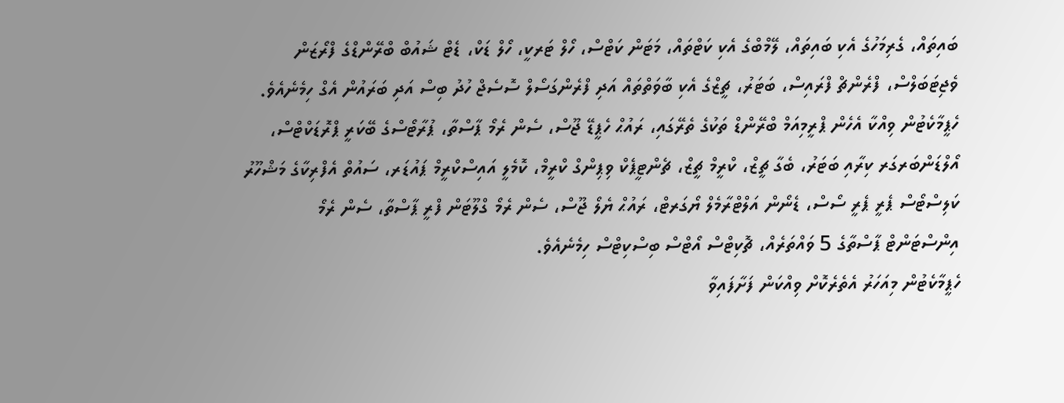ބައިތައް، ގެރިމަހުގެ އެކި ބައިތައް، ލޭމްބްގެ އެކި ކަޓްތައް، މަޓަން ކަޓްސް، ހޯލް ޓަރކީ، ހޯލް ޑަކް، ޑެޓް ޝައުބް ބްރޭންޑްގެ ފްރޯޒަން ވެޖިޓަބަލްސް، ފްރެންޗް ފްރައިސް، ބަޓަރު، ޗީޒްގެ އެކި ބާވަތްތައް އަދި ފްރެންގަސޯލް ސޮސެޖް ހުދު ބިސް އަދި ބަރައުން އެގް ހިމެނެއެވެ.
ހެޕީމާކެޓުން ވިއްކާ އެހެން ޕްރީމިއަމް ބްރޭންޑް ތަކުގެ ތެރޭގައި، ރައުޙް ހެޕީޑޭ ޖޫސް، ސެން ރެމޯ ޕާސްތާ، ޕުރާޓޯސްގެ ބޭކަރީ ޕްރޮޑަކްޓްސް، އޯލްޑަންބަރގަރ ކިރާއި ބަޓަރު، ބެގާ ޗީޒް، ކްރީމް ޗީޒް، ޗެންޓީޕެކް ވިޕިންގް ކްރީމް، ކޮމެލީ އައިސްކްރީމް ޕައުޑަރ، ސައުތް އެފްރިކާގެ މަޝްހޫރު ކަލިސްޓޯސް ޕެރީ ޕެރީ ސޯސް، ޑެނޯން އަލްޓްރާމެލް ޔޯގަރޓް، ރައުޙް ޔެލޯ ޖޫސް، ސެން ރެމޯ ގްލޫޓަން ފްރީ ޕާސްތާ، ސެން ރެމޯ އިންސްޓަންޓް ޕާސްތާގެ 5 ވައްތަރެއް، ޗޮކިޓްސް އޯޓްސް ބިސްކިޓްސް ހިމެނެއެވެ.
ހެޕީމާކެޓުން މިއަހަރު އެތެރެކޮށް ވިއްކަން ފަށާފައިވާ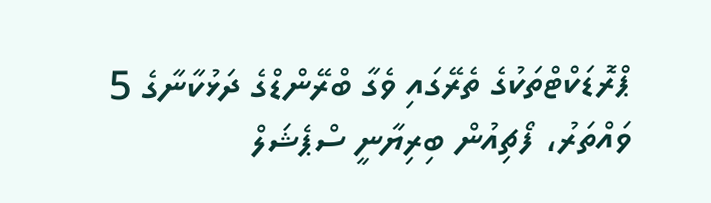ޕްރޮޑަކްޓްތަކުގެ ތެރޭގައި ވެގާ ބްރޭންޑްގެ ދަޅުކާނާގެ 5 ވައްތަރު، ފޯޗިއުން ބިރިޔާނީ ސްޕެޝަލް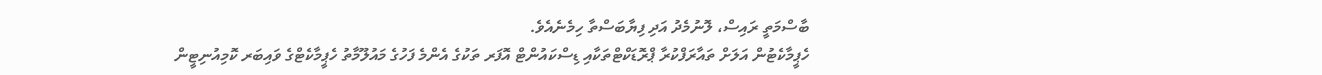ބާސްމަތީ ރައިސް، ލޮނުމެދު އަދި ފިޔާބަސްތާ ހިމެނެއެވެ.
ހެޕީމާކެޓުން އަލަށް ތައާރަފްކުރާ ޕްރޮޑަކްޓްތަކާއި ޑިސްކައުންޓް އޮފަރ ތަކުގެ އެންމެ ފަހުގެ މައުލޫމާތު ހެޕީމާކެޓްގެ ވައިބަރ ކޮމިއުނިޓީން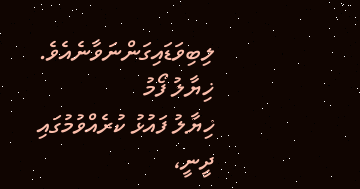ލިބިވަޑައިގަންނަވާނެއެވެ.
ޚިޔާލު ފޯމު
ޚިޔާލު ފައުޅު ކުރެއްވުމުގައި ދީނީ،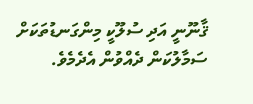ޤާނޫނީ އަދި ސުލޫކީ މިންގަނޑުތަކަށް ސަމާލުކަން ދެއްވުން އެދެމެވެ.